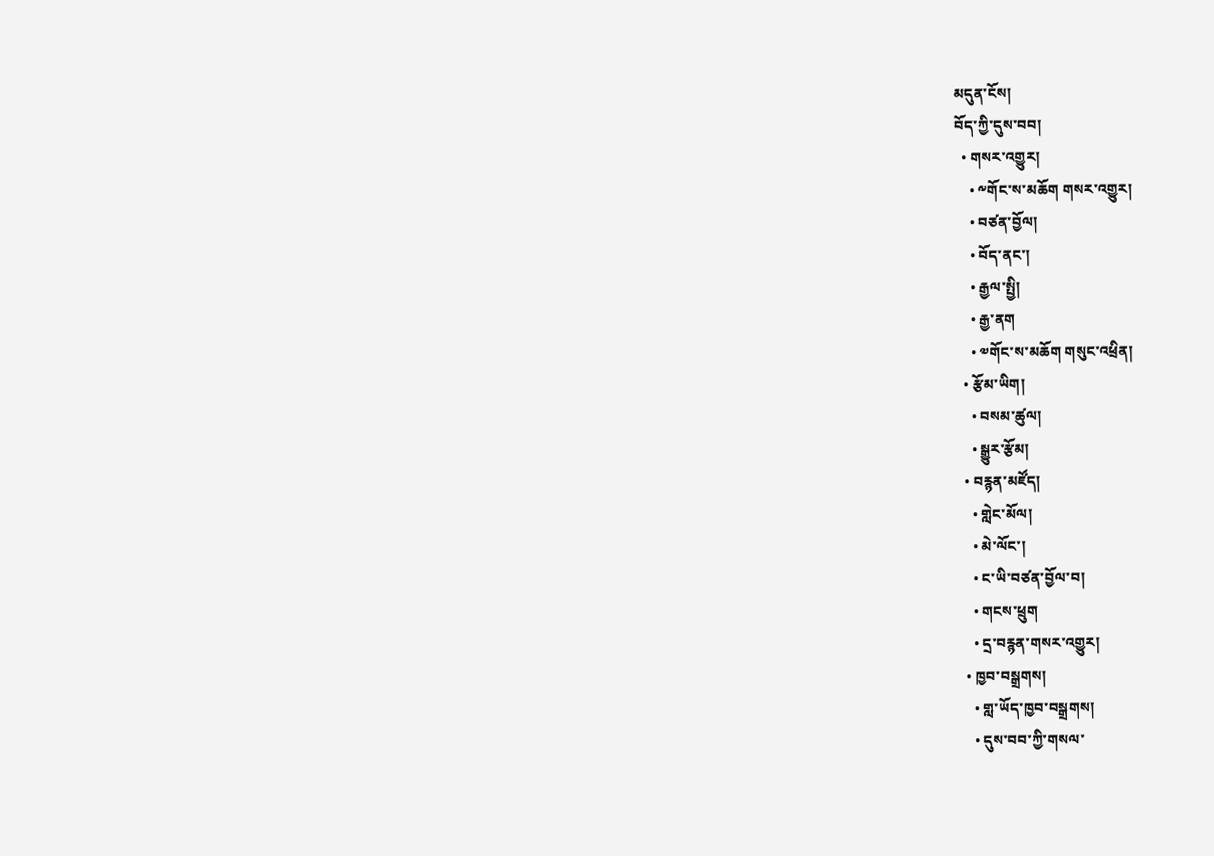མདུན་ངོས།
བོད་ཀྱི་དུས་བབ།
  • གསར་འགྱུར།
    • ༸གོང་ས་མཆོག གསར་འགྱུར།
    • བཙན་བྱོལ།
    • བོད་ནང་།
    • རྒྱལ་སྤྱི།
    • རྒྱ་ནག
    • ༧གོང་ས་མཆོག གསུང་འཕྲིན།
  • རྩོམ་ཡིག།
    • བསམ་ཚུལ།
    • སྒྱུར་རྩོམ།
  • བརྙན་མཛོད།
    • གླེང་མོལ།
    • མེ་ལོང་།
    • ང་ཡི་བཙན་བྱོལ་བ།
    • གངས་ཕྲུག
    • དྲ་བརྙན་གསར་འགྱུར།
  • ཁྱབ་བསྒྲགས།
    • གླ་ཡོད་ཁྱབ་བསྒྲགས།
    • དུས་བབ་ཀྱི་གསལ་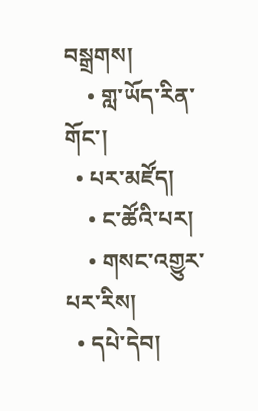བསྒྲགས།
    • གླ་ཡོད་རིན་གོང་།
  • པར་མཛོད།
    • ང་ཚོའི་པར།
    • གསང་འགྱུར་པར་རིས།
  • དཔེ་དེབ།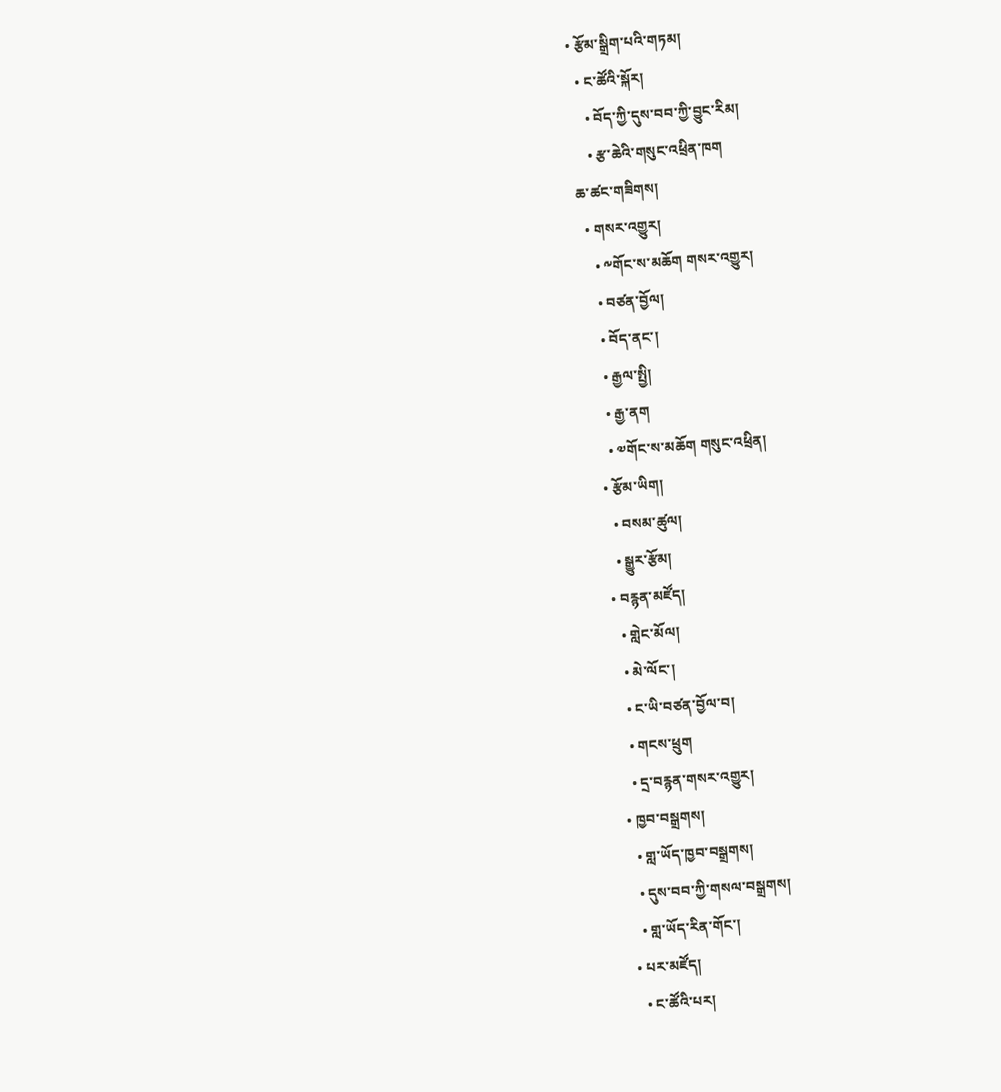• རྩོམ་སྒྲིག་པའི་གཏམ།
  • ང་ཚོའི་སྐོར།
    • བོད་ཀྱི་དུས་བབ་ཀྱི་བྱུང་རིམ།
    • རྩ་ཆེའི་གསུང་འཕྲིན་ཁག
ཆ་ཚང་གཟིགས།
  • གསར་འགྱུར།
    • ༸གོང་ས་མཆོག གསར་འགྱུར།
    • བཙན་བྱོལ།
    • བོད་ནང་།
    • རྒྱལ་སྤྱི།
    • རྒྱ་ནག
    • ༧གོང་ས་མཆོག གསུང་འཕྲིན།
  • རྩོམ་ཡིག།
    • བསམ་ཚུལ།
    • སྒྱུར་རྩོམ།
  • བརྙན་མཛོད།
    • གླེང་མོལ།
    • མེ་ལོང་།
    • ང་ཡི་བཙན་བྱོལ་བ།
    • གངས་ཕྲུག
    • དྲ་བརྙན་གསར་འགྱུར།
  • ཁྱབ་བསྒྲགས།
    • གླ་ཡོད་ཁྱབ་བསྒྲགས།
    • དུས་བབ་ཀྱི་གསལ་བསྒྲགས།
    • གླ་ཡོད་རིན་གོང་།
  • པར་མཛོད།
    • ང་ཚོའི་པར།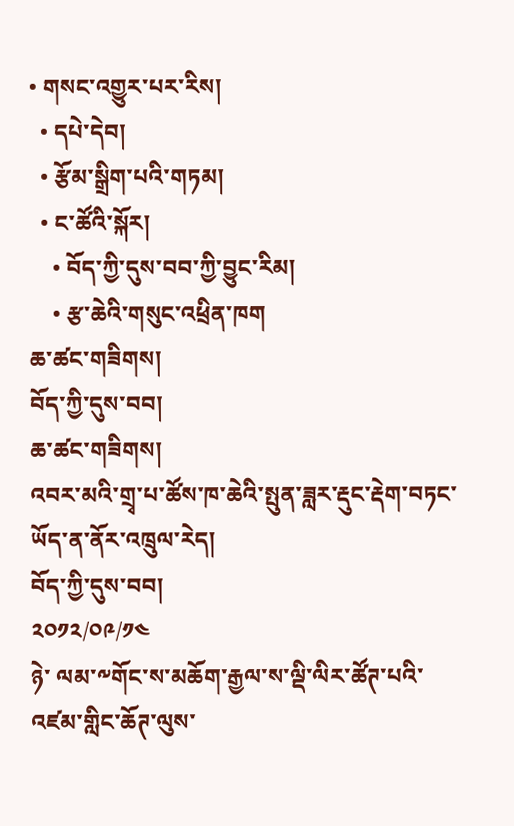• གསང་འགྱུར་པར་རིས།
  • དཔེ་དེབ།
  • རྩོམ་སྒྲིག་པའི་གཏམ།
  • ང་ཚོའི་སྐོར།
    • བོད་ཀྱི་དུས་བབ་ཀྱི་བྱུང་རིམ།
    • རྩ་ཆེའི་གསུང་འཕྲིན་ཁག
ཆ་ཚང་གཟིགས།
བོད་ཀྱི་དུས་བབ།
ཆ་ཚང་གཟིགས།
འབར་མའི་གྲྭ་པ་ཚོས་ཁ་ཆེའི་སྤུན་ཟླར་རྡུང་རྡེག་བཏང་ཡོད་ན་ནོར་འཁྲུལ་རེད།
བོད་ཀྱི་དུས་བབ།
༢༠༡༢/༠༩/༡༤
ཉེ་ ལམ་༸གོང་ས་མཆོག་རྒྱལ་ས་ལྡི་ལིར་ཚོཊ་པའི་འཛམ་གླིང་ཆོཊ་ལུས་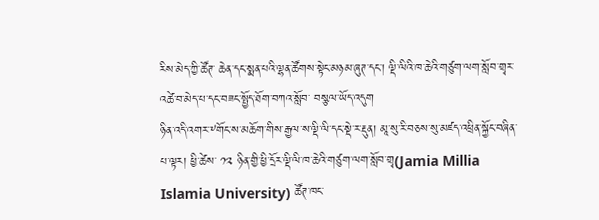རིས་མེད་ཀྱི་ཚོཊ་ ཆེན་དང་སྨན་པའི་ལྷན་ཚོགས་སྟེང་མཉམ་ཞུཊ་དང་། ལྡི་ལིའི་ཁ་ཆེའི་གཙུག་ལག་སློབ་གྲྭར་འཚེ་བ་མེད་པ་དང་བཟང་སྤྱོད་ཐོག་བཀའ་སློབ་ བསྩལ་ཡོད་འདུག
ཉིན་འདི་འགར་༸གོང་ས་མཆོག་གིས་རྒྱལ་ས་ལྡི་ལི་དང་སྡེ་ར་རྡུན། མཱ་སུ་རི་བཅས་སུ་མཛད་འཕྲིན་སྐྱོང་བཞིན་པ་ལྟར། ཕྱི་ཚེས་ ༡༢ ཉིན་གྱི་ཕྱི་དྲོར་ལྡི་ལི་ཁ་ཆེའི་གཙུག་ལག་སློབ་གྲྭ(Jamia Millia Islamia University) ཚོཊ་ཁང་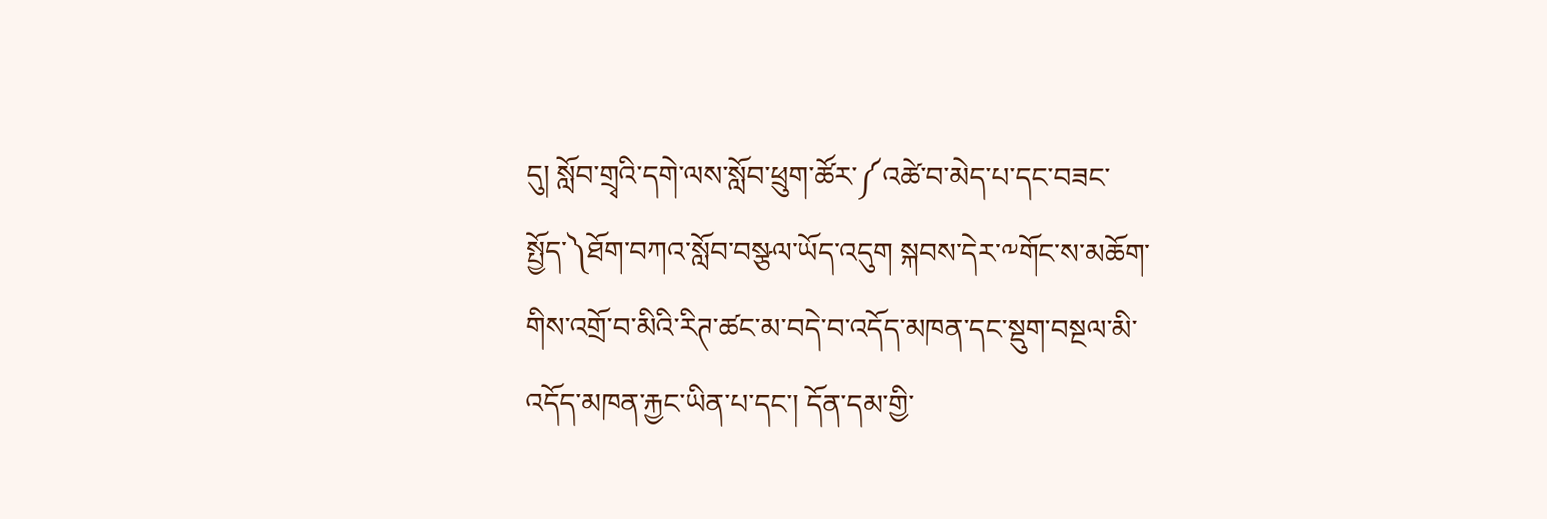དུ། སློབ་གྲྭའི་དགེ་ལས་སློབ་ཕྲུག་ཚོར་༼འཚེ་བ་མེད་པ་དང་བཟང་སྤྱོད་༽ཐོག་བཀའ་སློབ་བསྩལ་ཡོད་འདུག སྐབས་དེར་༸གོང་ས་མཆོག་གིས་འགྲོ་བ་མིའི་རིཊ་ཚང་མ་བདེ་བ་འདོད་མཁན་དང་སྡུག་བསྔལ་མི་འདོད་མཁན་རྐྱང་ཡིན་པ་དང་། དོན་དམ་གྱི་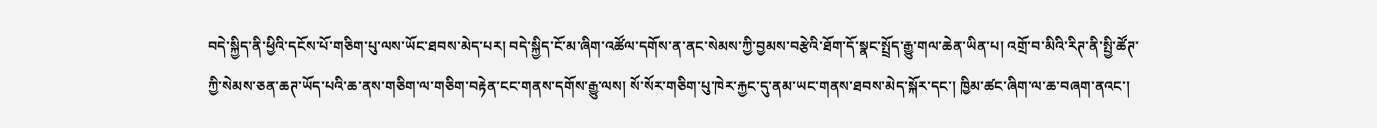བདེ་སྐྱིད་ནི་ཕྱིའི་དངོས་པོ་གཅིག་པུ་ལས་ཡོང་ཐབས་མེད་པར། བདེ་སྐྱིད་ངོ་མ་ཞིག་འཚོལ་དགོས་ན་ནང་སེམས་ཀྱི་བྱམས་བརྩེའི་ཐོག་དོ་སྣང་སྤྲོད་རྒྱུ་གལ་ཆེན་ཡིན་པ། འགྲོ་བ་མིའི་རིཊ་ནི་སྤྱི་ཚོཊ་ཀྱི་སེམས་ཅན་ཆཊ་ཡོད་པའི་ཆ་ནས་གཅིག་ལ་གཅིག་བརྟེན་ངང་གནས་དགོས་རྒྱུ་ལས། སོ་སོར་གཅིག་པུ་ཁེར་རྐྱང་དུ་ནམ་ཡང་གནས་ཐབས་མེད་སྐོར་དང་། ཁྱིམ་ཚང་ཞིག་ལ་ཆ་བཞག་ནའང་།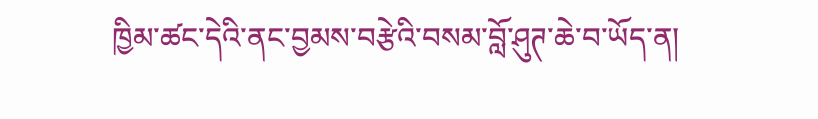ཁྱིམ་ཚང་དེའི་ནང་བྱམས་བརྩེའི་བསམ་བློ་ཤུཊ་ཆེ་བ་ཡོད་ན།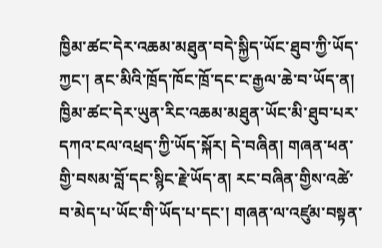ཁྱིམ་ཚང་དེར་འཆམ་མཐུན་བདེ་སྐྱིད་ཡོང་ཐུབ་ཀྱི་ཡོད་ཀྱང་། ནང་མིའི་ཁྲོད་ཁོང་ཁྲོ་དང་ང་རྒྱལ་ཆེ་བ་ཡོད་ན། ཁྱིམ་ཚང་དེར་ཡུན་རིང་འཆམ་མཐུན་ཡོང་མི་ཐུབ་པར་དཀའ་ངལ་འཕྲད་ཀྱི་ཡོད་སྐོར། དེ་བཞིན། གཞན་ཕན་གྱི་བསམ་བློ་དང་སྙིང་རྗེ་ཡོད་ན། རང་བཞིན་གྱིས་འཚེ་བ་མེད་པ་ཡོང་གི་ཡོད་པ་དང་། གཞན་ལ་འཛུམ་བསྟན་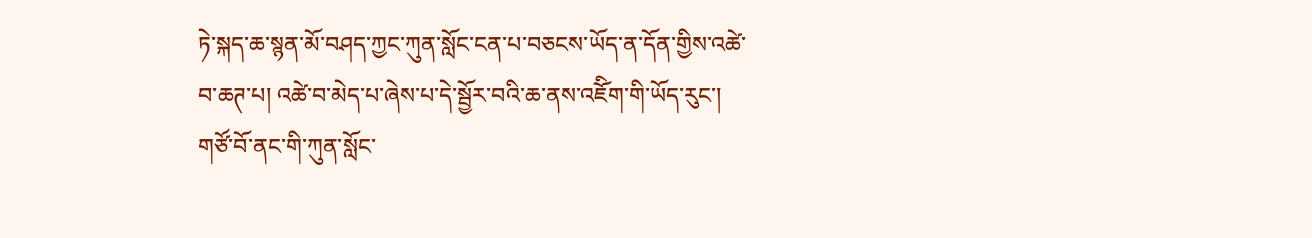ཏེ་སྐད་ཆ་སྙན་མོ་བཤད་ཀྱང་ཀུན་སློང་ངན་པ་བཅངས་ཡོད་ན་དོན་གྱིས་འཚེ་བ་ཆཊ་པ། འཚེ་བ་མེད་པ་ཞེས་པ་དེ་སྦྱོར་བའི་ཆ་ནས་འཇོིག་གི་ཡོད་རུང་། གཙོ་བོ་ནང་གི་ཀུན་སློང་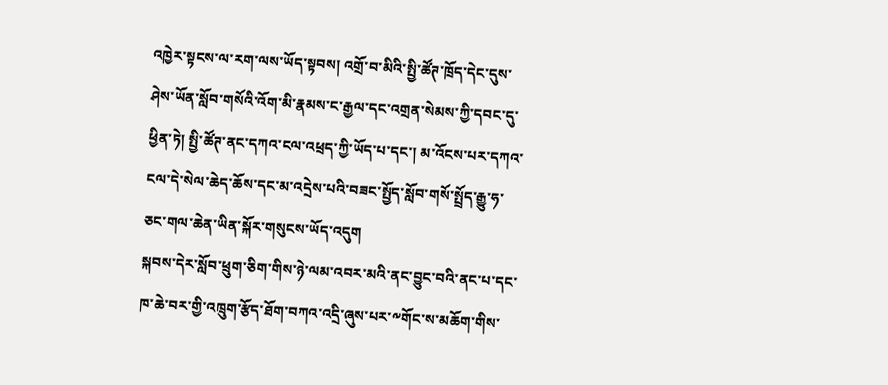འཁྱེར་སྟངས་ལ་རག་ལས་ཡོད་སྟབས། འགྲོ་བ་མིའི་སྤྱི་ཚོཊ་ཁྲོད་དེང་དུས་ཤེས་ཡོན་སློབ་གསོའི་འོག་མི་རྣམས་ང་རྒྱལ་དང་འགྲན་སེམས་ཀྱི་དབང་དུ་ཕྱིན་ཏེ། སྤྱི་ཚོཊ་ནང་དཀའ་ངལ་འཕྲད་ཀྱི་ཡོད་པ་དང་། མ་འོངས་པར་དཀའ་ངལ་དེ་སེལ་ཆེད་ཆོས་དང་མ་འདྲེས་པའི་བཟང་སྤྱོད་སློབ་གསོ་སྤྲོད་རྒྱུ་ཧ་ཅང་གལ་ཆེན་ཡིན་སྐོར་གསུངས་ཡོད་འདུག
སྐབས་དེར་སློབ་ཕྲུག་ཅིག་གིས་ཉེ་ལམ་འབར་མའི་ནང་བྱུང་བའི་ནང་པ་དང་ཁ་ཆེ་བར་གྱི་འཁྲུག་རྩོད་ཐོག་བཀའ་འདྲི་ཞུས་པར་༸གོང་ས་མཆོག་གིས་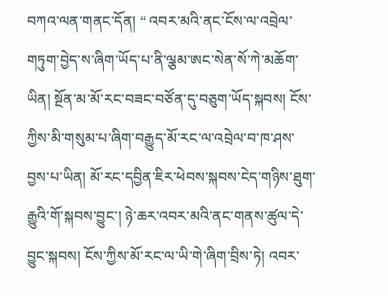བཀའ་ལན་གནང་དོན། “ འབར་མའི་ནང་ངོས་ལ་འབྲེལ་གཏུག་བྱེད་ས་ཞིག་ཡོད་པ་ནི་ལྕམ་ཨང་སེན་སོ་ཀེ་མཆོག་ཡིན། སྔོན་མ་མོ་རང་བཟང་བཙོན་དུ་བཅུག་ཡོད་སྐབས། ངོས་ཀྱིས་མི་གསུམ་པ་ཞིག་བརྒྱུད་མོ་རང་ལ་འབྲེལ་བ་ཁ་ཤས་བྱས་པ་ཡིན། མོ་རང་དབྱིན་ཇིར་ཕེབས་སྐབས་ངེད་གཉིས་ཐུག་རྒྱུའི་གོ་སྐབས་བྱུང་། ཉེ་ཆར་འབར་མའི་ནང་གནས་ཚུལ་དེ་བྱུང་སྐབས། ངོས་ཀྱིས་མོ་རང་ལ་ཡི་གེ་ཞིག་བྲིས་ཏེ། འབར་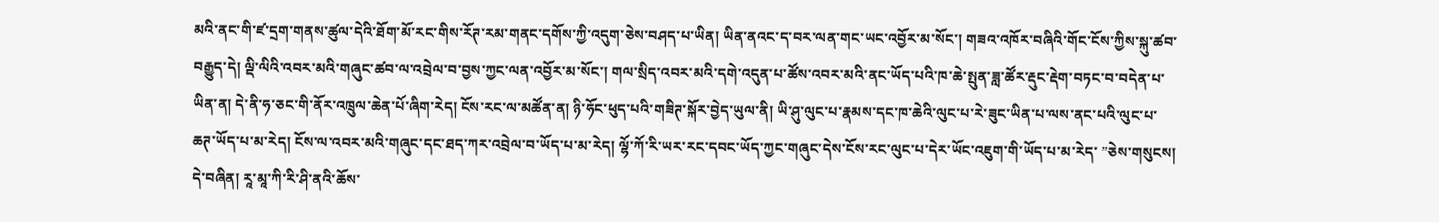མའི་ནང་གི་ཛ་དྲག་གནས་ཚུལ་དེའི་ཐོག་མོ་རང་གིས་རོཊ་རམ་གནང་དགོས་ཀྱི་འདུག་ཅེས་བཤད་པ་ཡིན། ཡིན་ནའང་ད་བར་ལན་གང་ཡང་འབྱོར་མ་སོང་། གཟའ་འཁོར་བཞིའི་གོང་ངོས་ཀྱིས་སྐུ་ཚབ་བརྒྱུད་དེ། ལྡི་ལིའི་འབར་མའི་གཞུང་ཚབ་ལ་འབྲེལ་བ་བྱས་ཀྱང་ལན་འབྱོར་མ་སོང་། གལ་སྲིད་འབར་མའི་དགེ་འདུན་པ་ཚོས་འབར་མའི་ནང་ཡོད་པའི་ཁ་ཆེ་སྤུན་ཟླ་ཚོར་རྡུང་རྡེག་བཏང་བ་བདེན་པ་ཡིན་ན། དེ་ནི་ཧ་ཅང་གི་ནོར་འཁྲུལ་ཆེན་པོ་ཞིག་རེད། ངོས་རང་ལ་མཚོན་ན། ཉི་ཧོང་ཕུད་པའི་གཟིཊ་སྐོར་བྱེད་ཡུལ་ནི། ཡི་ཤུ་ལུང་པ་རྣམས་དང་ཁ་ཆེའི་ལུང་པ་རེ་ཟུང་ཡིན་པ་ལས་ནང་པའི་ལུང་པ་ཆཊ་ཡོད་པ་མ་རེད། ངོས་ལ་འབར་མའི་གཞུང་དང་ཐད་ཀར་འབྲེལ་བ་ཡོད་པ་མ་རེད། ལྷོ་ཀོ་རི་ཡར་རང་དབང་ཡོད་ཀྱང་གཞུང་དེས་ངོས་རང་ལུང་པ་དེར་ཡོང་འཇུག་གི་ཡོད་པ་མ་རེད་ ”ཅེས་གསུངས།
དེ་བཞིན། རཱ་མཱ་ཀི་རི་ཤི་ནའི་ཆོས་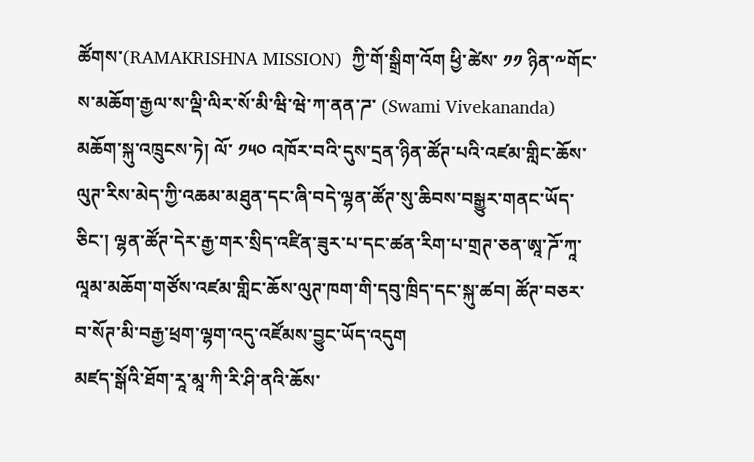ཚོགས་(RAMAKRISHNA MISSION)  ཀྱི་གོ་སྒྲིག་འོག ཕྱི་ཚེས་ ༡༡ ཉིན་༸གོང་ས་མཆོག་རྒྱལ་ས་ལྡི་ལིར་སོ་མི་ཝི་ཝེ་ཀ་ནན་ཌ་ (Swami Vivekananda) མཆོག་སྐུ་འཁྲུངས་ཏེ། ལོ་ ༡༥༠ འཁོར་བའི་དུས་དྲན་ཉིན་ཚོཊ་པའི་འཛམ་གླིང་ཆོས་ལུཊ་རིས་མེད་ཀྱི་འཆམ་མཐུན་དང་ཞི་བདེ་ལྷན་ཚོཊ་སུ་ཆིབས་བསྒྱུར་གནང་ཡོད་ཅིང་། ལྷན་ཚོཊ་དེར་རྒྱ་གར་སྲིད་འཛིན་ཟུར་པ་དང་ཚན་རིག་པ་གྲཊ་ཅན་ཨཱ་ཌོ་ཀཱ་ལཱམ་མཆོག་གཙོས་འཛམ་གླིང་ཆོས་ལུཊ་ཁག་གི་དབུ་ཁྲིད་དང་སྐུ་ཚབ། ཚོཊ་བཅར་བ་སོཊ་མི་བརྒྱ་ཕྲག་ལྷག་འདུ་འཛོམས་བྱུང་ཡོད་འདུག
མཛད་སྒོའི་ཐོག་རཱ་མཱ་ཀི་རི་ཤི་ནའི་ཆོས་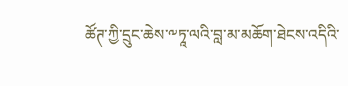ཚོཊ་ཀྱི་དྲུང་ཆེས་༸ཏཱ་ལའི་བླ་མ་མཆོག་ཐེངས་འདིའི་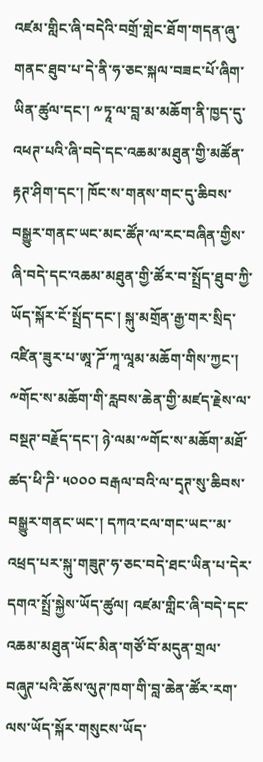འཛམ་གླིང་ཞི་བདེའི་བགྲོ་གླེང་ཐོག་གདན་ཞུ་གནང་ཐུབ་པ་དེ་ནི་ཧ་ཅང་སྐལ་བཟང་པོ་ཞིག་ཡིན་ཚུལ་དང་། ༸ཏཱ་ལ་བླ་མ་མཆོག་ནི་ཁྱད་དུ་འཕཊ་པའི་ཞི་བདེ་དང་འཆམ་མཐུན་གྱི་མཚོན་རྟཊ་ཤིག་དང་། ཁོང་ས་གནས་གང་དུ་ཆིབས་བསྒྱུར་གནང་ཡང་མང་ཚོཊ་ལ་རང་བཞིན་གྱིས་ཞི་བདེ་དང་འཆམ་མཐུན་གྱི་ཚོར་བ་སྤྲོད་ཐུབ་ཀྱི་ཡོད་སྐོར་ངོ་སྤྲོད་དང་། སྐུ་མགྲོན་རྒྱ་གར་སྲིད་འཛིན་ཟུར་པ་ཨཱ་ཌོ་ཀཱ་ལཱམ་མཆོག་གིས་ཀྱང་། ༸གོང་ས་མཆོག་གི་རླབས་ཆེན་གྱི་མཛད་རྗེས་ལ་བསྔཊ་བརྗོད་དང་། ཉེ་ལམ་༸གོང་ས་མཆོག་མཐོ་ཚད་ཕི་ཌི་ ༥༠༠༠ བརྒལ་བའི་ལ་དྭཊ་སུ་ཆིབས་བསྒྱུར་གནང་ཡང་། དཀའ་ངལ་གང་ཡང་་མ་འཕྲད་པར་སྐུ་གཟུཊ་ཧ་ཅང་བདེ་ཐང་ཡིན་པ་དེར་དགའ་སྤྲོ་སྐྱེས་ཡོད་ཚུལ། འཛམ་གླིང་ཞི་བདེ་དང་འཆམ་མཐུན་ཡོང་མིན་གཙོ་བོ་མདུན་གྲལ་བཞུཊ་པའི་ཆོས་ལུཊ་ཁག་གི་བླ་ཆེན་ཚོར་རག་ལས་ཡོད་སྐོར་གསུངས་ཡོད་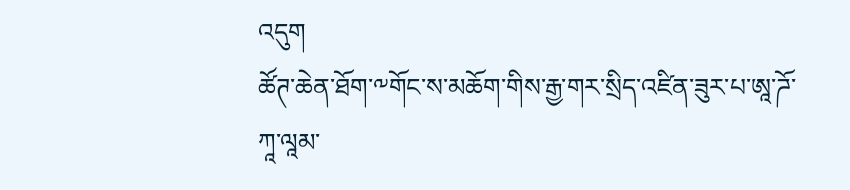འདུག
ཚོཊ་ཆེན་ཐོག་༸གོང་ས་མཆོག་གིས་རྒྱ་གར་སྲིད་འཛིན་ཟུར་པ་ཨཱ་ཌོ་ཀཱ་ལཱམ་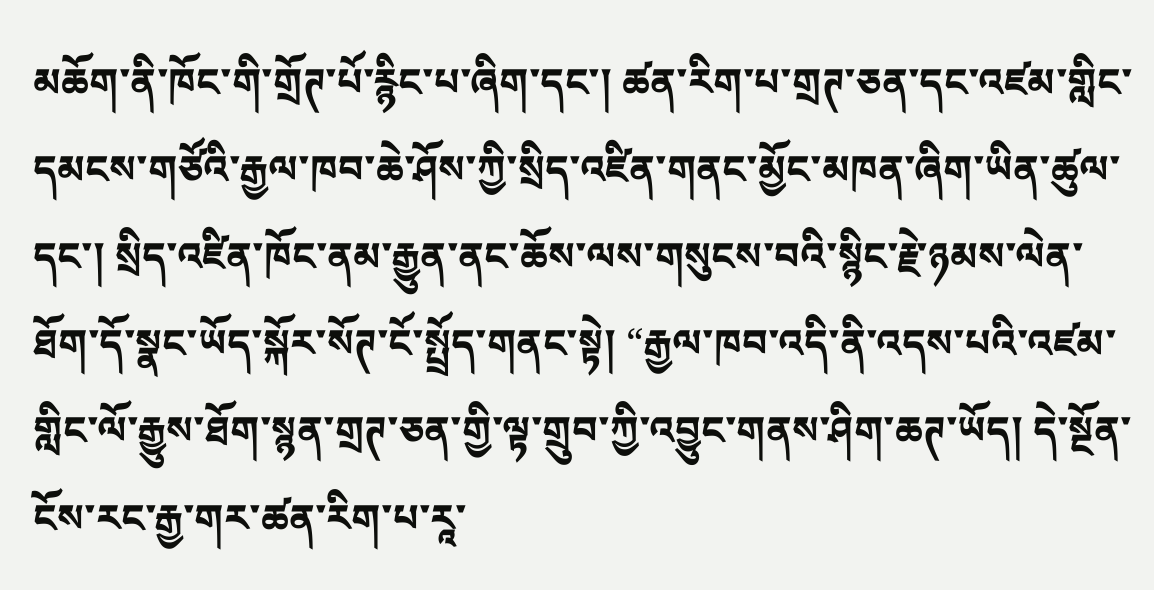མཆོག་ནི་ཁོང་གི་གྲོཊ་པོ་རྙིང་པ་ཞིག་དང་། ཚན་རིག་པ་གྲཊ་ཅན་དང་འཛམ་གླིང་དམངས་གཙོའི་རྒྱལ་ཁབ་ཆེ་ཤོས་ཀྱི་སྲིད་འཛིན་གནང་མྱོང་མཁན་ཞིག་ཡིན་ཚུལ་དང་། སྲིད་འཛིན་ཁོང་ནམ་རྒྱུན་ནང་ཆོས་ལས་གསུངས་བའི་སྙིང་རྗེ་ཉམས་ལེན་ཐོག་དོ་སྣང་ཡོད་སྐོར་སོཊ་ངོ་སྤྲོད་གནང་སྟེ། “རྒྱལ་ཁབ་འདི་ནི་འདས་པའི་འཛམ་གླིང་ལོ་རྒྱུས་ཐོག་སྙན་གྲཊ་ཅན་གྱི་ལྟ་གྲུབ་ཀྱི་འབྱུང་གནས་ཤིག་ཆཊ་ཡོད། དེ་སྔོན་ངོས་རང་རྒྱ་གར་ཚན་རིག་པ་རཱ་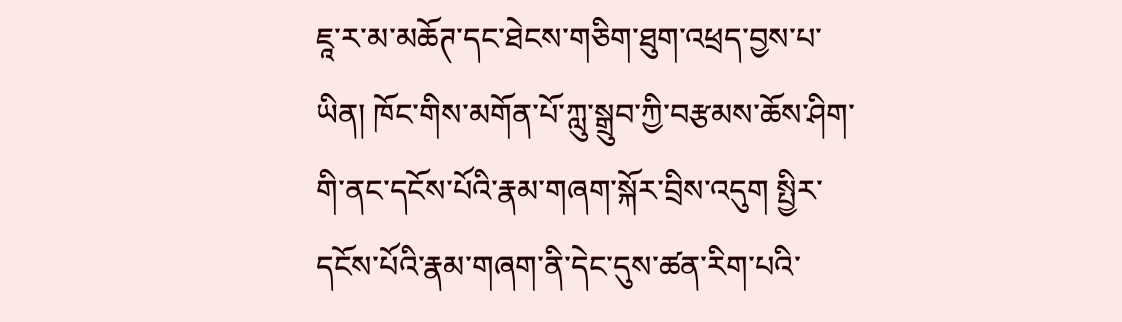ཇཱ་ར་མ་མཆོཊ་དང་ཐེངས་གཅིག་ཐུག་འཕྲད་བྱས་པ་ཡིན། ཁོང་གིས་མགོན་པོ་ཀླུ་སྒྲུབ་ཀྱི་བརྩམས་ཆོས་ཤིག་གི་ནང་དངོས་པོའི་རྣམ་གཞག་སྐོར་བྲིས་འདུག སྤྱིར་དངོས་པོའི་རྣམ་གཞག་ནི་དེང་དུས་ཚན་རིག་པའི་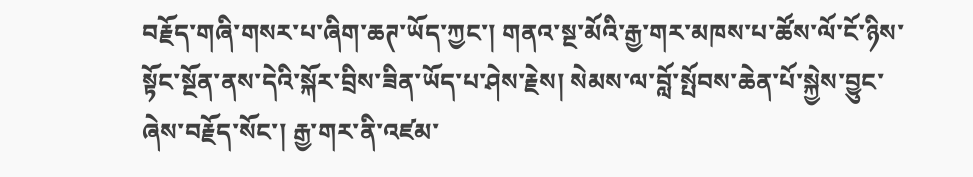བརྗོད་གཞི་གསར་པ་ཞིག་ཆཊ་ཡོད་ཀྱང་། གནའ་སྔ་མོའི་རྒྱ་གར་མཁས་པ་ཚོས་ལོ་ངོ་ཉིས་སྟོང་སྔོན་ནས་དེའི་སྐོར་བྲིས་ཟིན་ཡོད་པ་ཤེས་རྗེས། སེམས་ལ་བློ་སྤོབས་ཆེན་པོ་སྐྱེས་བྱུང་ཞེས་བརྗོད་སོང་། རྒྱ་གར་ནི་འཛམ་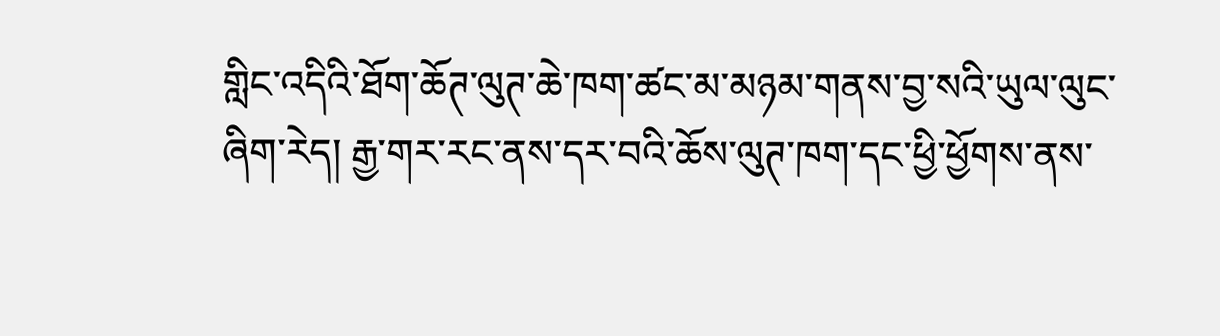གླིང་འདིའི་ཐོག་ཆོཊ་ལུཊ་ཆེ་ཁག་ཚང་མ་མཉམ་གནས་བྱ་སའི་ཡུལ་ལུང་ཞིག་རེད། རྒྱ་གར་རང་ནས་དར་བའི་ཆོས་ལུཊ་ཁག་དང་ཕྱི་ཕྱོགས་ནས་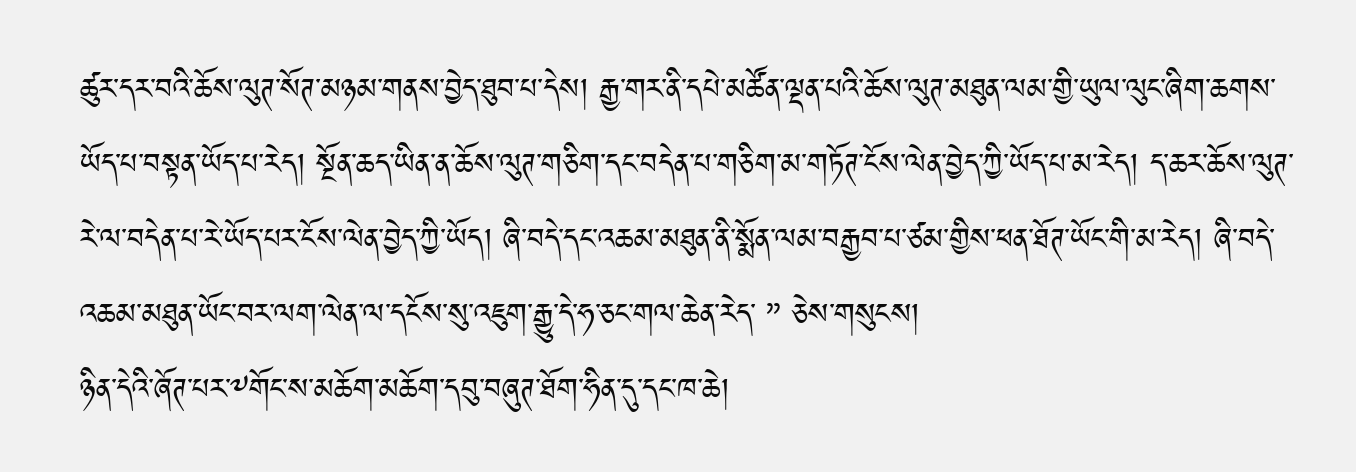ཚུར་དར་བའི་ཆོས་ལུཊ་སོཊ་མཉམ་གནས་བྱེད་ཐུབ་པ་དེས། རྒྱ་གར་ནི་དཔེ་མཚོན་ལྡན་པའི་ཆོས་ལུཊ་མཐུན་ལམ་གྱི་ཡུལ་ལུང་ཞིག་ཆགས་ཡོད་པ་བསྟན་ཡོད་པ་རེད། སྔོན་ཆད་ཡིན་ན་ཆོས་ལུཊ་གཅིག་དང་བདེན་པ་གཅིག་མ་གཏོཊ་ངོས་ལེན་བྱེད་ཀྱི་ཡོད་པ་མ་རེད། ད་ཆར་ཆོས་ལུཊ་རེ་ལ་བདེན་པ་རེ་ཡོད་པར་ངོས་ལེན་བྱེད་ཀྱི་ཡོད། ཞི་བདེ་དང་འཆམ་མཐུན་ནི་སྨོན་ལམ་བརྒྱབ་པ་ཙམ་གྱིས་ཕན་ཐོཊ་ཡོང་གི་མ་རེད། ཞི་བདེ་འཆམ་མཐུན་ཡོང་བར་ལག་ལེན་ལ་དངོས་སུ་འཇུག་རྒྱུ་དེ་ཧ་ཅང་གལ་ཆེན་རེད་ ” ཅེས་གསུངས།
ཉིན་དེའི་ཞོཊ་པར་༸གོང་ས་མཆོག་མཆོག་དབུ་བཞུཊ་ཐོག་ཧིན་དུ་དང་ཁ་ཆེ།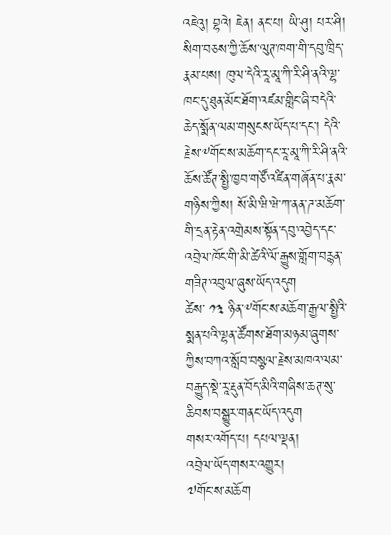འཇེའུ། བྷའེ། ཇེན། ནང་པ། ཡི་ཤུ། པར་ཤི། སིག་བཅས་ཀྱི་ཆོས་ལུཊ་ཁག་གི་དབུ་ཁྲིད་རྣམ་པས། ཁུལ་དེའི་རཱ་མཱ་ཀི་རི་ཤི་ནའི་ལྷ་ཁང་དུ་ཐུན་མོང་ཐོག་འཛམ་གླིང་ཞི་བདེའི་ཆེད་སྨོན་ལམ་གསུངས་ཡོད་པ་དང་། དེའི་རྗེས་༸གོང་ས་མཆོག་དང་རཱ་མཱ་ཀི་རི་ཤི་ནའི་ཆོས་ཚོཊ་སྤྱི་ཁྱབ་གཙོ་འཛིན་གཞོན་པ་རྣམ་གཉིས་ཀྱིས། སོ་མི་ཝི་ཝེ་ཀ་ནན་ཌ་མཆོག་གི་དྲན་རྟེན་འགྲེམས་སྟོན་དབུ་འབྱེད་དང་འབྲེལ་ཁོང་གི་མི་ཚེའི་ལོ་རྒྱུས་གློག་བརྙན་གཟིཊ་འབུལ་ཞུས་ཡོད་འདུག
ཚེས་ ༡༣ ཉིན་༸གོང་ས་མཆོག་རྒྱལ་སྤྱིའི་སྨན་པའི་ལྷན་ཚོགས་ཐོག་མཉམ་ཞུགས་ཀྱིས་བཀའ་སློབ་བསྩལ་རྗེས་མཁའ་ལམ་བརྒྱུད་སྡེ་རཱ་རྡུན་བོད་མིའི་གཞིས་ཆཊ་སུ་ཆིབས་བསྒྱུར་གནང་ཡོད་འདུག
གསར་འགོད་པ། དཔལ་ལྡན།
འབྲེལ་ཡོད་གསར་འགྱུར།
༧གོང་ས་མཆོག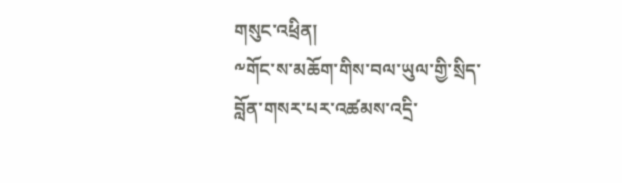གསུང་འཕྲིན།
༸གོང་ས་མཆོག་གིས་བལ་ཡུལ་གྱི་སྲིད་བློན་གསར་པར་འཚམས་འདྲི་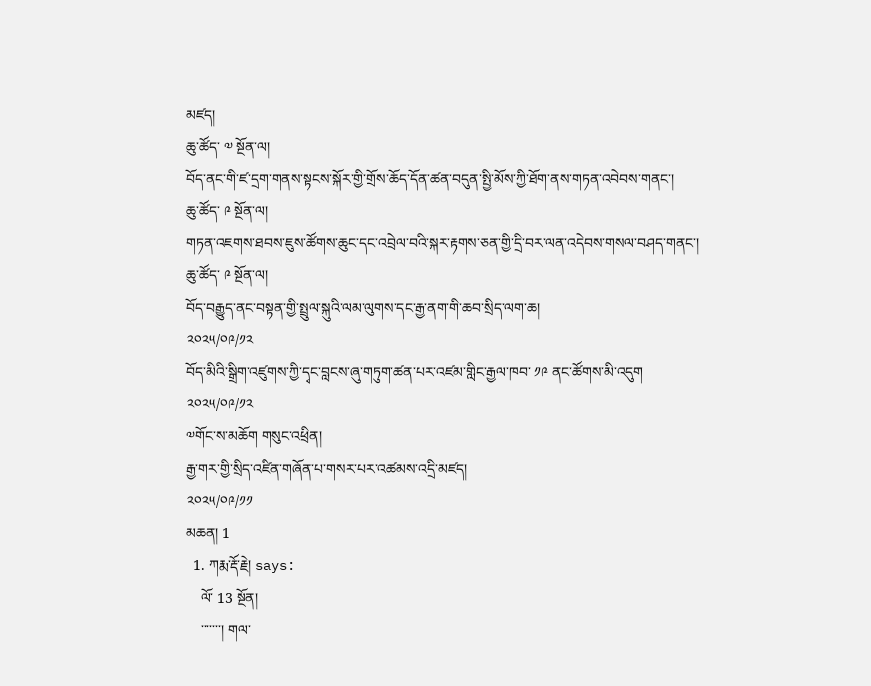མཛད།
ཆུ་ཚོད་ ༧ སྔོན་ལ།
བོད་ནང་གི་ཛ་དྲག་གནས་སྟངས་སྐོར་གྱི་གྲོས་ཆོད་དོན་ཚན་བདུན་སྤྱི་མོས་ཀྱི་ཐོག་ནས་གཏན་འབེབས་གནང་།
ཆུ་ཚོད་ ༩ སྔོན་ལ།
གཏན་འཇགས་ཐབས་ཇུས་ཚོགས་ཆུང་དང་འབྲེལ་བའི་སྐར་རྟགས་ཅན་གྱི་དྲི་བར་ལན་འདེབས་གསལ་བཤད་གནང་།
ཆུ་ཚོད་ ༩ སྔོན་ལ།
བོད་བརྒྱུད་ནང་བསྟན་གྱི་སྤྲུལ་སྐུའི་ལམ་ལུགས་དང་རྒྱ་ནག་གི་ཆབ་སྲིད་ལག་ཆ།
༢༠༢༥/༠༩/༡༢
བོད་མིའི་སྒྲིག་འཛུགས་ཀྱི་དྭང་བླངས་ཞུ་གཏུག་ཚན་པར་འཛམ་གླིང་རྒྱལ་ཁབ་ ༡༩ ནང་ཚོགས་མི་འདུག
༢༠༢༥/༠༩/༡༢
༧གོང་ས་མཆོག གསུང་འཕྲིན།
རྒྱ་གར་གྱི་སྲིད་འཛིན་གཞོན་པ་གསར་པར་འཚམས་འདྲི་མཛད།
༢༠༢༥/༠༩/༡༡
མཆན། 1
  1. ཀརྨ་རྡོ་རྗེ། says:
    ལོ་ 13 སྔོན།
    ་་་་་་་། གལ་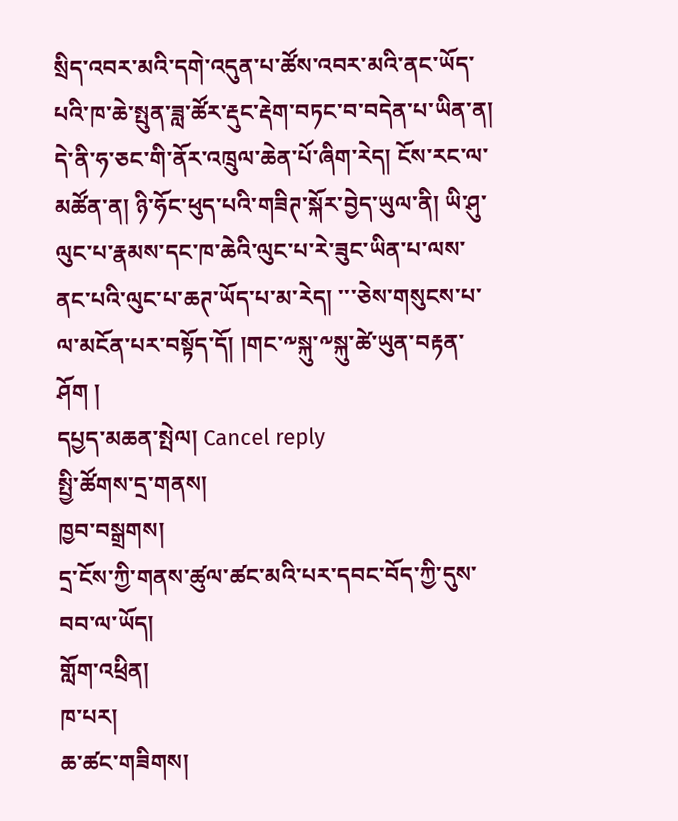སྲིད་འབར་མའི་དགེ་འདུན་པ་ཚོས་འབར་མའི་ནང་ཡོད་པའི་ཁ་ཆེ་སྤུན་ཟླ་ཚོར་རྡུང་རྡེག་བཏང་བ་བདེན་པ་ཡིན་ན། དེ་ནི་ཧ་ཅང་གི་ནོར་འཁྲུལ་ཆེན་པོ་ཞིག་རེད། ངོས་རང་ལ་མཚོན་ན། ཉི་ཧོང་ཕུད་པའི་གཟིཊ་སྐོར་བྱེད་ཡུལ་ནི། ཡི་ཤུ་ལུང་པ་རྣམས་དང་ཁ་ཆེའི་ལུང་པ་རེ་ཟུང་ཡིན་པ་ལས་ནང་པའི་ལུང་པ་ཆཊ་ཡོད་པ་མ་རེད། ་་་ཅེས་གསུངས་པ་ལ་མངོན་པར་བསྟོད་དོ། །གང་༸སྐུ་༸སྐུ་ཚེ་ཡུན་བརྟན་ཤོག །
དཔྱད་མཆན་སྤེལ། Cancel reply
སྤྱི་ཚོགས་དྲ་གནས།
ཁྱབ་བསྒྲགས།
དྲ་ངོས་ཀྱི་གནས་ཚུལ་ཚང་མའི་པར་དབང་བོད་ཀྱི་དུས་བབ་ལ་ཡོད།
གློག་འཕྲིན།
ཁ་པར།
ཆ་ཚང་གཟིགས།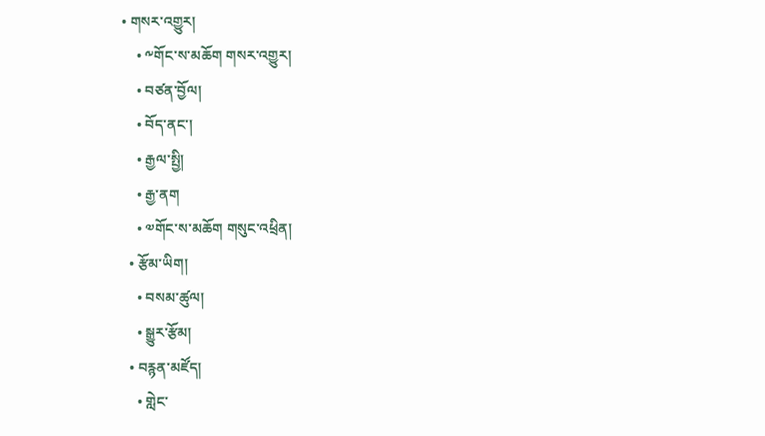• གསར་འགྱུར།
    • ༸གོང་ས་མཆོག གསར་འགྱུར།
    • བཙན་བྱོལ།
    • བོད་ནང་།
    • རྒྱལ་སྤྱི།
    • རྒྱ་ནག
    • ༧གོང་ས་མཆོག གསུང་འཕྲིན།
  • རྩོམ་ཡིག།
    • བསམ་ཚུལ།
    • སྒྱུར་རྩོམ།
  • བརྙན་མཛོད།
    • གླེང་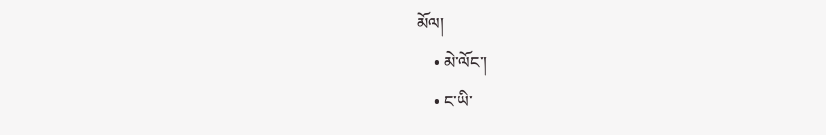མོལ།
    • མེ་ལོང་།
    • ང་ཡི་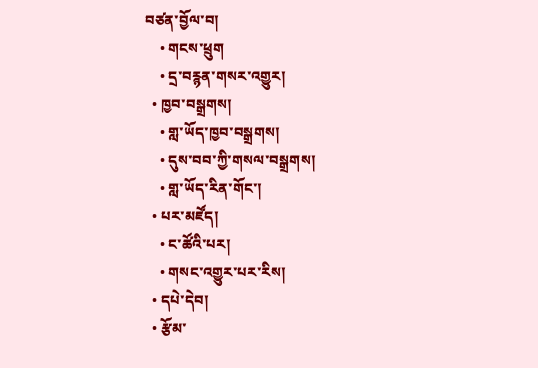བཙན་བྱོལ་བ།
    • གངས་ཕྲུག
    • དྲ་བརྙན་གསར་འགྱུར།
  • ཁྱབ་བསྒྲགས།
    • གླ་ཡོད་ཁྱབ་བསྒྲགས།
    • དུས་བབ་ཀྱི་གསལ་བསྒྲགས།
    • གླ་ཡོད་རིན་གོང་།
  • པར་མཛོད།
    • ང་ཚོའི་པར།
    • གསང་འགྱུར་པར་རིས།
  • དཔེ་དེབ།
  • རྩོམ་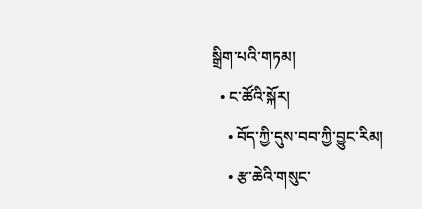སྒྲིག་པའི་གཏམ།
  • ང་ཚོའི་སྐོར།
    • བོད་ཀྱི་དུས་བབ་ཀྱི་བྱུང་རིམ།
    • རྩ་ཆེའི་གསུང་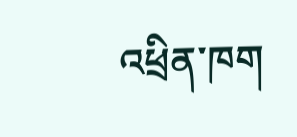འཕྲིན་ཁག